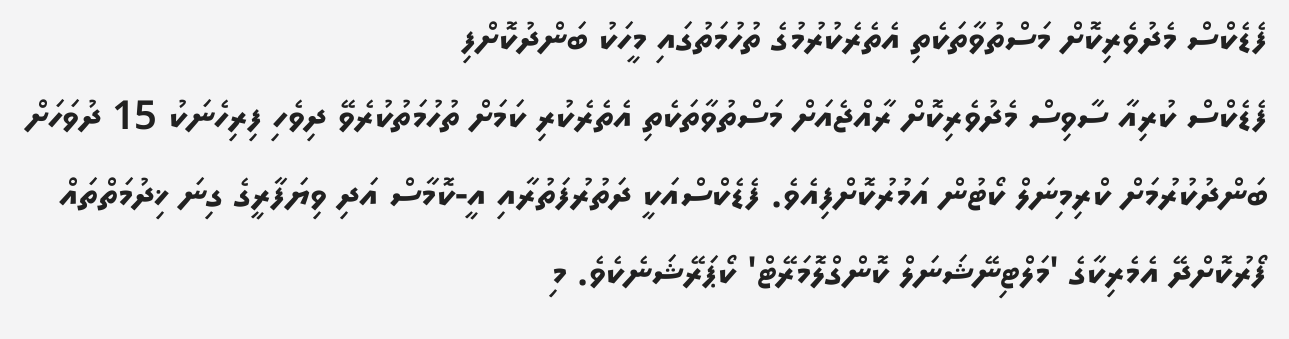ފެޑެކްސް މެދުވެރިކޮށް މަސްތުވާތަކެތި އެތެރެކުރުމުގެ ތުހުމަތުގައި މީހަކު ބަންދުކޮށްފި
ފެޑެކްސް ކުރިއާ ސާވިސް މެދުވެރިކޮށް ރާއްޖެއަށް މަސްތުވާތަކެތި އެތެރެކުރި ކަމަށް ތުހުމަތުކުރެވޭ ދިވެހި ފިރިހެނަކު 15 ދުވަހަށް ބަންދުކުރުމަށް ކްރިމިނަލް ކޯޓުން އަމުރުކޮށްފިއެވެ. ފެޑެކްސްއަކީ ދަތުރުފަތުރާއި އީ-ކޮމާސް އަދި ވިޔަފާރީގެ ގިނަ ޚިދުމަތްތައް ފޯރުކޮށްދޭ އެމެރިކާގެ 'މަލްޓިނޭޝަނަލް ކޮންގްލޮމަރޭޓް' ކޯޕަރޭޝަނެކެވެ. މި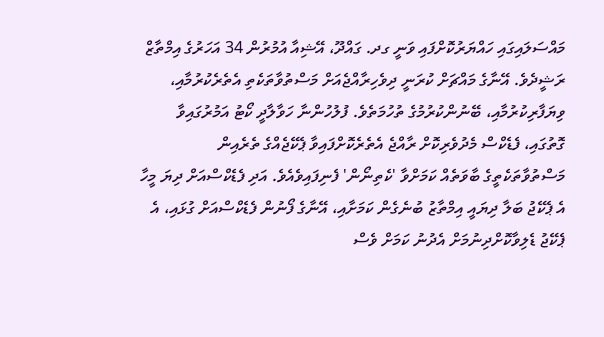މައްސަލައިގައި ހައްޔަރުކޮށްފައި ވަނީ ގދ. ގައްދޫ، އޭޝިއާ އުމުރުން 34 އަހަރުގެ އިމްތާޒް ރަޝީދެވެ. އޭނާގެ މައްޗަށް ކުރަނީ ދިވެހިރާއްޖެއަށް މަސްތުވާތަކެތި އެތެރެކުރުމާއި، ވިޔަފާރިކުރުމާއި، ބޭނުންކުރުމުގެ ތުހުމަތެވެ. ފުލުހުންނާ ހަވާލާދީ ކޯޓު އަމުރުގައިވާ ގޮތުގައި، ފެޑެކްސް މެދުވެރިކޮށް ރާއްޖެ އެތެރެކޮށްފައިވާ ޕެކޭޖެއްގެ ތެރެއިން މަސްތުވާތަކެތީގެ ބާވަތެއް ކަމަށްވާ 'ކެތިނޯން' ފެނިފައިވެއެވެ. އަދި ފެޑެކްސްއަށް ދިޔަ މީހާ އެ ޕެކޭޖު ބަލާ ދިޔައީ އިމްތާޒު ބުނެގެން ކަމަށާއި، އޭނާގެ ފޯނުން ފެޑެކްސްއަށް ގުޅައި، އެ ޕެކޭޖު ޑެލިވާކޮށްދިނުމަށް އެދުނު ކަމަށް ވެސް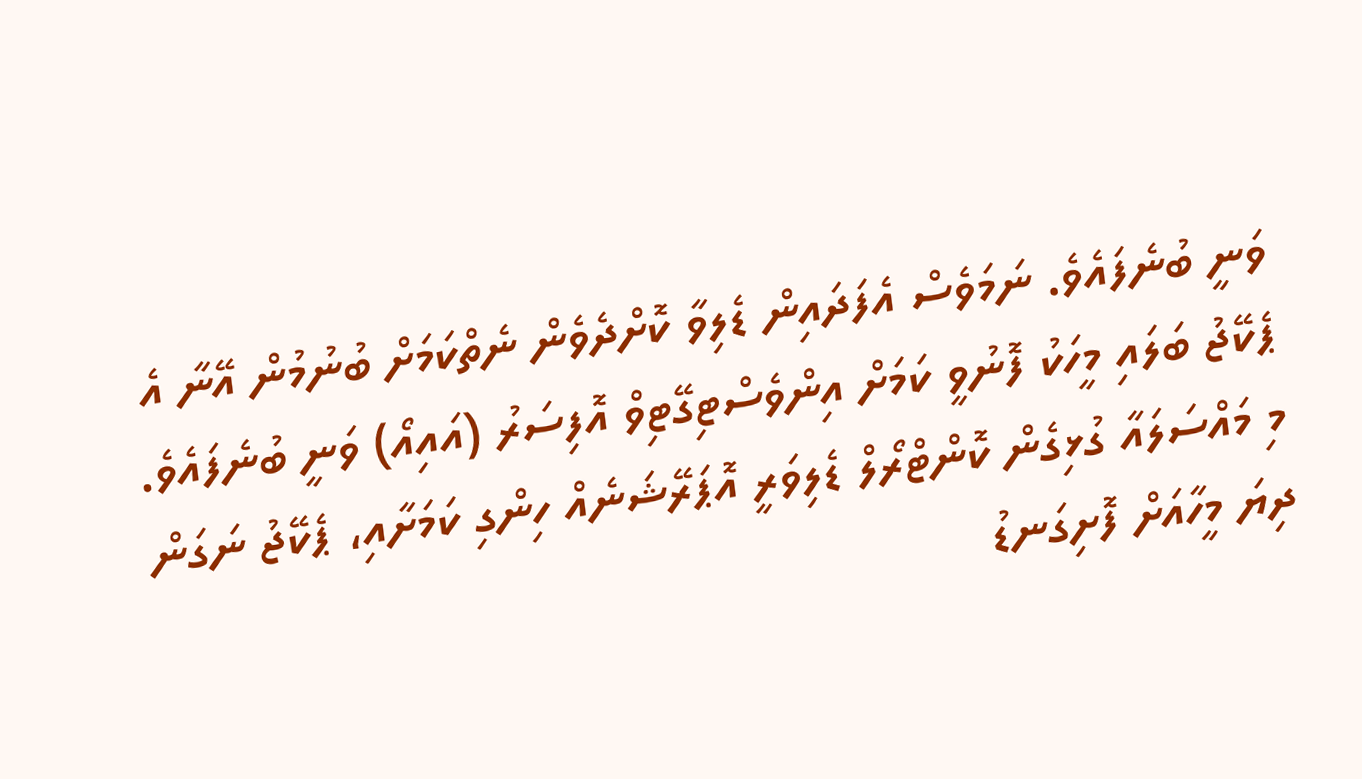ވަނީ ބުނެފައެވެ. ނަމަވެސް އެފަދައިން ޑެލިވާ ކޮށްދެވެން ނެތްކަމަށް ބުނުމުން އޭނާ އެ ޕެކޭޖު ބަލައި މީހަކު ފޮނުވީ ކަމަށް އިންވެސްޓިގޭޓިވް އޮފިސަރު (އައިއޯ) ވަނީ ބުނެފައެވެ. މި މައްސަލައާ ގުޅިގެން ކޮންޓްރޯލް ޑެލިވަރީ އޮޕަރޭޝަނެއް ހިންގި ކަމަށާއި، ޕެކޭޖު ނަގަން ދިޔަ މީހާއަށް ފޮށިގަނޑު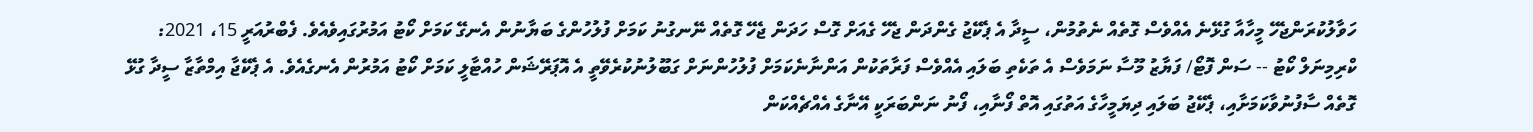ހަވާލުކުރަންޖެހޭ މީހާއާ ގުޅޭނެ އެއްވެސް ގޮތެއް ނެތުމުން، ސީދާ އެ ޕެކޭޖު ގެންދަން ޖެހޭ ގެއަށް ގޮސް ހަދަން ޖެހޭ ގޮތެއް ނޭނގުނު ކަމަށް ފުލުހުންގެ ބަޔާނުން އެނގޭ ކަމަށް ކޯޓު އަމުރުގައިވެއެވެ. ފެބްރުއަރީ 15، 2021: ކްރިމިނަލް ކޯޓު -- ސަން ފޮޓޯ/ ފަޔާޒު މޫސާ ނަމަވެސް އެ ތަކެތި ބަލައި އެއްވެސް ފަރާތަކުން އަންނާނެކަމަށް ފުލުހުންނަށް ގަބޫލުނުކުރެވޭތީ އެ އޮޕަރޭޝަން ހުއްޓާލީ ކަމަށް ކޯޓު އަމުރުން އެނގެއެވެ. އެ ޕެކޭޖާ އިމްތާޒާ ސީދާ ގުޅޭ ގޮތެއް ސާފުނުވާކަމަށާއި، ޕެކޭޖު ބަލައި ދިޔަމީހާގެ އަތުގައި އޮތް ފޯނާއި، ފޯނު ނަންބަރަކީ އޭނާގެ އެއްޗެއްކަން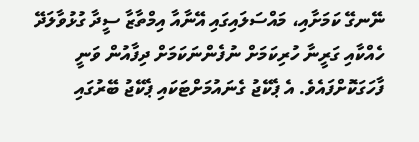ނޭނގޭ ކަމަށާއި، މައްސަލައިގައި އޭނާއާ އިމްތާޒާ ސީދާ ގުޅުވާލަދޭ ހެއްކާއި ގަރީނާ ހުރިކަމަށް ނުފެންނަކަމަށް ދިފާއުން ވަނީ ފާހަގަކޮށްފައެވެ. އެ ޕެކޭޖު ގެނައުމަށްޓަކައި ޕެކޭޖު ބޭރުގައި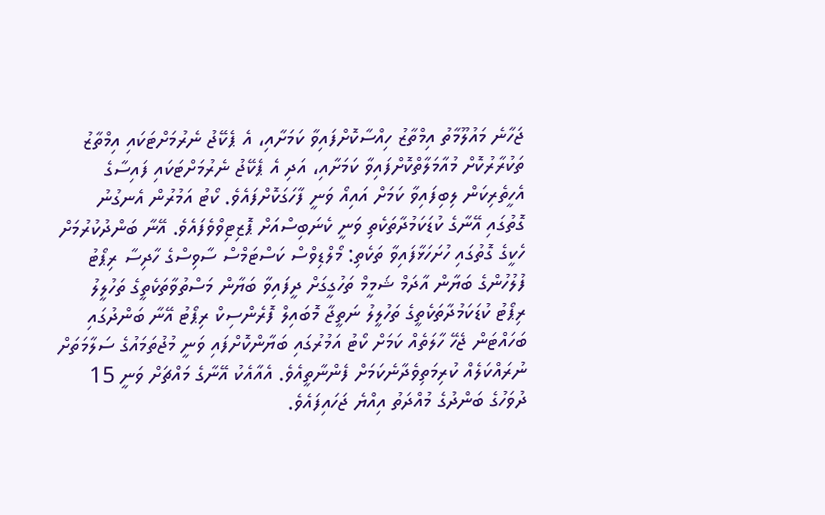ޖަހާނެ މައުލޫމާތު އިމްތާޒު ހިއްސާކޮށްފައިވާ ކަމަށާއި، އެ ޕެކޭޖު ނެރުމަށްޓަކައި އިމްތާޒު ތަކުރާރުކޮށް މުއާމަލާތްކޮށްފައިވާ ކަމަށާއި، އަދި އެ ޕެކޭޖު ނެރުމަށްޓަކައި ފައިސާގެ އެހީތެރިކަން ލިބިފައިވާ ކަމަށް އައިއޯ ވަނީ ފާހަގަކޮށްފައެވެ. ކޯޓު އަމުރުން އެނގުނު ގޮތުގައި އޭނާގެ ކުޑަކަމުދާތަކެތި ވަނީ ކެނަބިސްއަށް ޕޮޒިޓިވްވެފައެވެ. އޭނާ ބަންދުކުރުމަށް ހެކީގެ ގޮތުގައި ހުށަހަޅާފައިވާ ތަކެތި: މޯލްޑިވްސް ކަސްޓަމްސް ސާވިސްގެ ހާދިސާ ރިޕޯޓު ފުލުހުންގެ ބަޔާން އާދަމް ޝަމީމް ތަހުގީގަށް ދީފައިވާ ބަޔާން މަސްތުވާތަކެތީގެ ތަހުލީލު ރިޕޯޓު ކުޑަކަމުދާތަކެތީގެ ތަހުލީލު ނަތީޖާ މޮބައިލް ފޮރެންސިކް ރިޕޯޓު އޭނާ ބަންދުގައި ބަހައްޓަން ޖެހޭ ހާލަތެއް ކަމަށް ކޯޓު އަމުރުގައި ބަޔާންކޮށްފައި ވަނީ މުޖުތަމައުގެ ސަލާމަތަށް ނުރައްކަލެއް ކުރިމަތިވެދާނެކަމަށް ފެންނާތީއެވެ. އެއާއެކު އޭނާގެ މައްޗަށް ވަނީ 15 ދުވަހުގެ ބަންދުގެ މުއްދަތު އިއްޔެ ޖަހައިފައެވެ.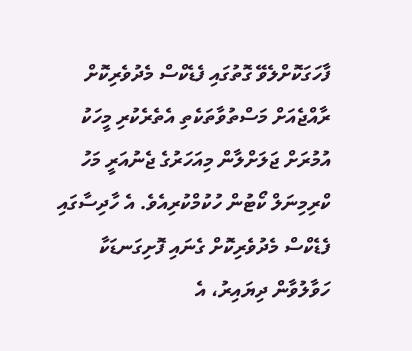ފާހަގަކޮށްލެވޭ ގޮތުގައި ފެޑެކްސް މެދުވެރިކޮށް ރާއްޖެއަށް މަސްތުވާތަކެތި އެތެރެކުރި މީހަކު އުމުރަށް ޖަލަށްލާން މިއަހަރުގެ ޖެނުއަރީ މަހު ކްރިމިނަލް ކޯޓުން ހުކުމްކުރިއެވެ. އެ ހާދިސާގައި ފެޑެކްސް މެދުވެރިކޮށް ގެނައި ފޮށިގަނޑަކާ ހަވާލުވާން ދިޔައިރު، އެ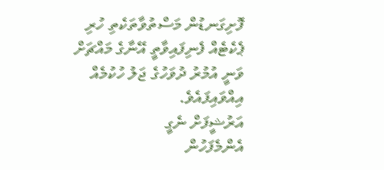ފޮށިގަނޑުން މަސްތުވާތަކެތި ހުރި ޕެކެޓެއް ފެނިފައިވާތީ އޭނާގެ މައްޗަށް ވަނީ އުމުރު ދުވަހުގެ ޖަލު ހުކުމެއް އިއްވައިފައެވެ.
އަރުޝީފަށް ނެގީ
އެންމެފަހުން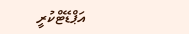އަޕްޑޭޓްކުރީ